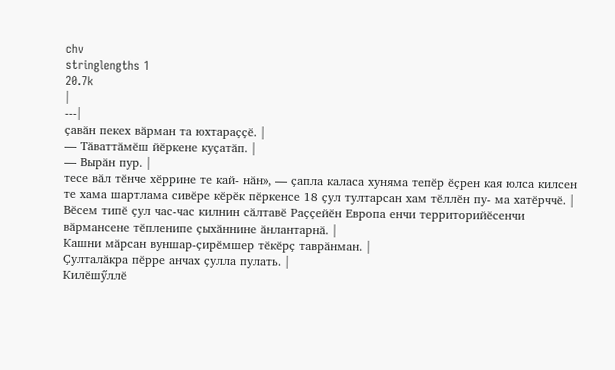chv
stringlengths 1
20.7k
|
---|
ҫавӑн пекех вӑрман та юхтараҫҫӗ. |
— Тӑваттӑмӗш йӗркене куҫатӑп. |
— Вырӑн пур. |
тесе вӑл тӗнче хӗррине те кай- нӑн», — ҫапла каласа хуняма тепӗр ӗҫрен кая юлса килсен те хама шартлама сивӗре кӗрӗк пӗркенсе 18 ҫул тултарсан хам тӗллӗн пу- ма хатӗрччӗ. |
Вӗсем типӗ ҫул час-час килнин сӑлтавӗ Раҫҫейӗн Европа енчи территорийӗсенчи вӑрмансене тӗпленипе ҫыхӑннине ӑнлантарнӑ. |
Кашни мӑрсан вуншар-ҫирӗмшер тӗкӗрҫ таврӑнман. |
Ҫулталӑкра пӗрре анчах ҫулла пулать. |
Килӗшӳллӗ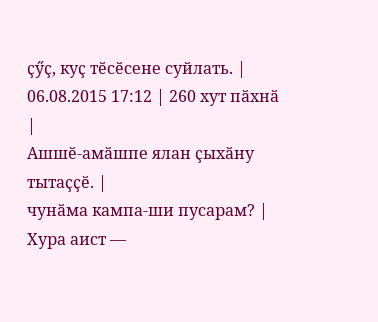ҫӳҫ, куҫ тӗсӗсене суйлать. |
06.08.2015 17:12 | 260 хут пӑхнӑ |
Ашшӗ-амӑшпе ялан ҫыхӑну тытаҫҫӗ. |
чунӑма кампа-ши пусарам? |
Хура аист —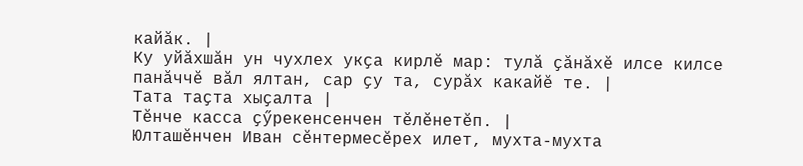кайӑк. |
Ку уйӑхшӑн ун чухлех укҫа кирлӗ мар: тулӑ ҫӑнӑхӗ илсе килсе панӑччӗ вӑл ялтан, сар ҫу та, сурӑх какайӗ те. |
Тата таҫта хыҫалта |
Тӗнче касса ҫӳрекенсенчен тӗлӗнетӗп. |
Юлташӗнчен Иван сӗнтермесӗрех илет, мухта-мухта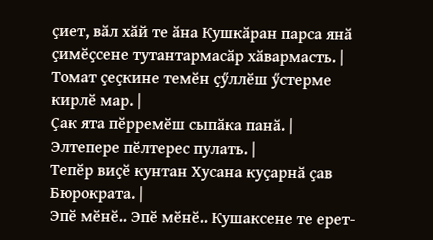ҫиет, вӑл хӑй те ӑна Кушкӑран парса янӑ ҫимӗҫсене тутантармасӑр хӑвармасть. |
Томат ҫеҫкине темӗн ҫӳллӗш ӳстерме кирлӗ мар. |
Ҫак ята пӗрремӗш сыпӑка панӑ. |
Элтепере пӗлтерес пулать. |
Тепӗр виҫӗ кунтан Хусана куҫарнӑ ҫав Бюрократа. |
Эпӗ мӗнӗ.. Эпӗ мӗнӗ.. Кушаксене те ерет-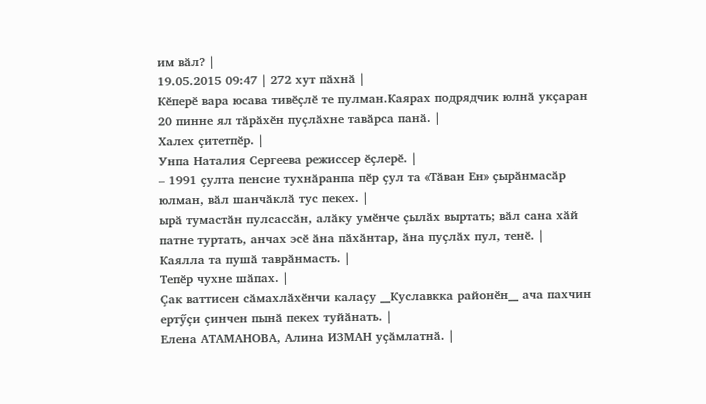им вӑл? |
19.05.2015 09:47 | 272 хут пӑхнӑ |
Кӗперӗ вара юсава тивӗҫлӗ те пулман.Каярах подрядчик юлнӑ укҫаран 20 пинне ял тӑрӑхӗн пуҫлӑхне тавӑрса панӑ. |
Халех ҫитетпӗр. |
Унпа Наталия Сергеева режиссер ӗҫлерӗ. |
– 1991 ҫулта пенсие тухнӑранпа пӗр ҫул та «Тӑван Ен» ҫырӑнмасӑр юлман, вӑл шанчӑклӑ тус пекех. |
ырӑ тумастӑн пулсассӑн, алӑку умӗнче ҫылӑх выртать; вӑл сана хӑй патне туртать, анчах эсӗ ӑна пӑхӑнтар, ӑна пуҫлӑх пул, тенӗ. |
Каялла та пушӑ таврӑнмасть. |
Тепӗр чухне шӑпах. |
Ҫак ваттисен сӑмахлӑхӗнчи калаҫу __Куславкка районӗн__ ача пахчин ертӳҫи ҫинчен пынӑ пекех туйӑнать. |
Елена АТАМАНОВА, Алина ИЗМАН уҫӑмлатнӑ. |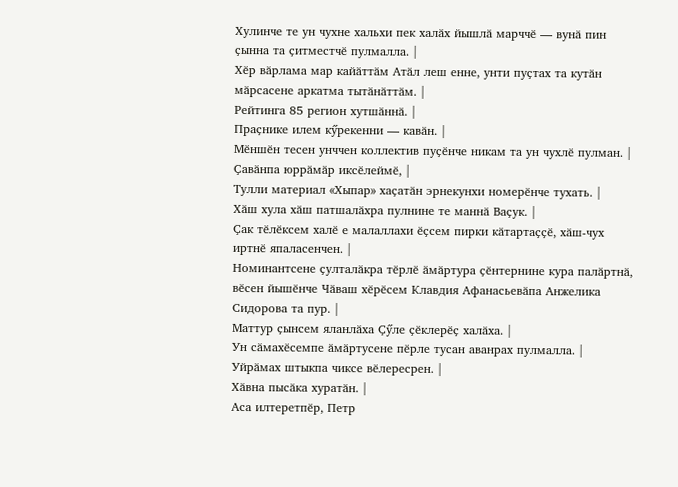Хулинче те ун чухне хальхи пек халӑх йышлӑ марччӗ — вунӑ пин ҫынна та ҫитместчӗ пулмалла. |
Хӗр вӑрлама мар кайӑттӑм Атӑл леш енне, унти пуҫтах та кутӑн мӑрсасене аркатма тытӑнӑттӑм. |
Рейтинга 85 регион хутшӑннӑ. |
Праҫнике илем кӳрекенни — кавӑн. |
Мӗншӗн тесен унччен коллектив пуҫӗнче никам та ун чухлӗ пулман. |
Ҫавӑнпа юррӑмӑр иксӗлеймӗ, |
Тулли материал «Хыпар» хаҫатӑн эрнекунхи номерӗнче тухать. |
Хӑш хула хӑш патшалӑхра пулнине те маннӑ Ваҫук. |
Ҫак тӗлӗксем халӗ е малаллахи ӗҫсем пирки кӑтартаҫҫӗ, хӑш-чух иртнӗ япаласенчен. |
Номинантсене ҫулталӑкра тӗрлӗ ӑмӑртура ҫӗнтернине кура палӑртнӑ, вӗсен йышӗнче Чӑваш хӗрӗсем Клавдия Афанасьевӑпа Анжелика Сидорова та пур. |
Маттур ҫынсем яланлӑха Ҫӳле ҫӗклерӗҫ халӑха. |
Ун сӑмахӗсемпе ӑмӑртусене пӗрле тусан аванрах пулмалла. |
Уйрӑмах штыкпа чиксе вӗлересрен. |
Хӑвна пысӑка хуратӑн. |
Аса илтеретпӗр, Петр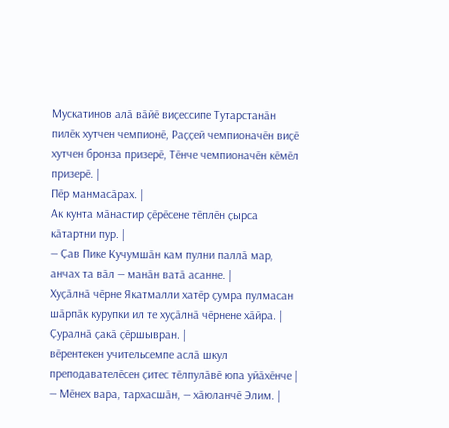Мускатинов алӑ вӑйӗ виҫессипе Тутарстанӑн пилӗк хутчен чемпионӗ, Раҫҫей чемпионачӗн виҫӗ хутчен бронза призерӗ, Тӗнче чемпионачӗн кӗмӗл призерӗ. |
Пӗр манмасӑрах. |
Ак кунта мӑнастир ҫӗрӗсене тӗплӗн ҫырса кӑтартни пур. |
— Ҫав Пике Кучумшӑн кам пулни паллӑ мар‚ анчах та вӑл — манӑн ватӑ асанне. |
Хуҫӑлнӑ чӗрне Якатмалли хатӗр ҫумра пулмасан шӑрпӑк курупки ил те хуҫӑлнӑ чӗрнене хӑйра. |
Ҫуралнӑ ҫакӑ ҫӗршывран. |
вӗрентекен учительсемпе аслӑ шкул преподавателӗсен ҫитес тӗлпулӑвӗ юпа уйӑхӗнче |
— Мӗнех вара, тархасшӑн, — хӑюланчӗ Элим. |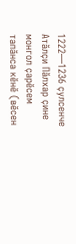1222—1236 ҫулсенче Атӑлҫи Пӑлхар ҫине монгол ҫарӗсем тапӑнса кӗнӗ (вӗсен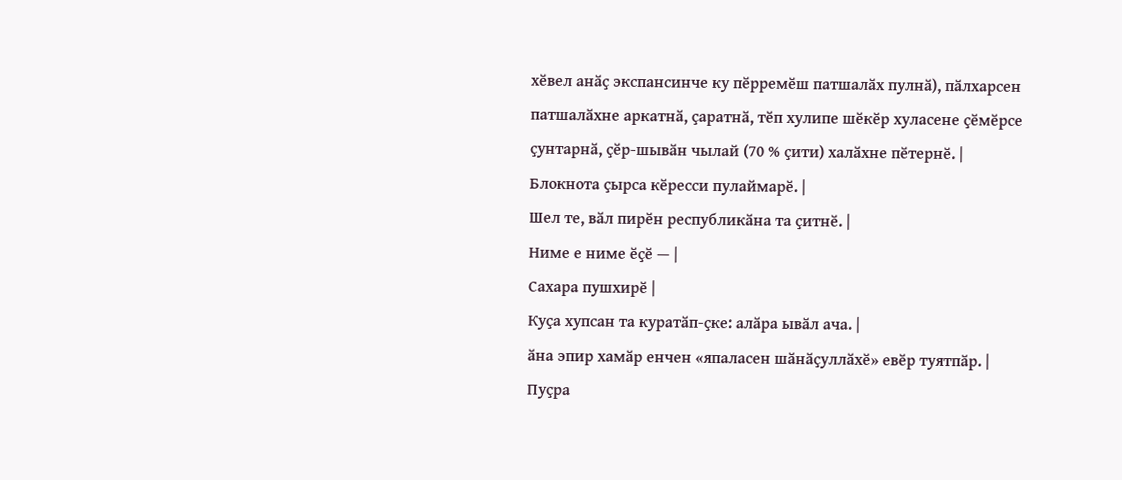хӗвел анӑҫ экспансинче ку пӗрремӗш патшалӑх пулнӑ), пӑлхарсен патшалӑхне аркатнӑ, ҫаратнӑ, тӗп хулипе шӗкӗр хуласене ҫӗмӗрсе ҫунтарнӑ, ҫӗр-шывӑн чылай (70 % ҫити) халӑхне пӗтернӗ. |
Блокнота ҫырса кӗресси пулаймарӗ. |
Шел те, вӑл пирӗн республикӑна та ҫитнӗ. |
Ниме е ниме ӗҫӗ — |
Сахара пушхирӗ |
Куҫа хупсан та куратӑп-ҫке: алӑра ывӑл ача. |
ӑна эпир хамӑр енчен «япаласен шӑнӑҫуллӑхӗ» евӗр туятпӑр. |
Пуҫра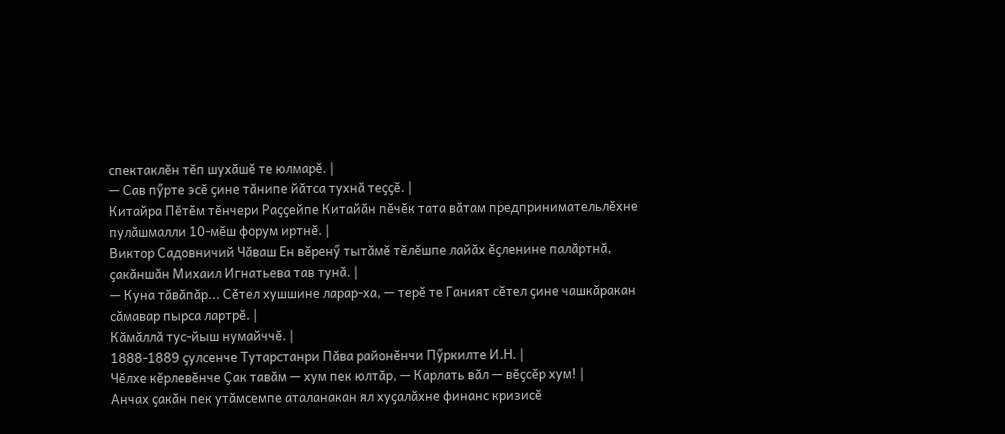спектаклӗн тӗп шухӑшӗ те юлмарӗ. |
— Сав пӳрте эсӗ ҫине тӑнипе йӑтса тухнӑ теҫҫӗ. |
Китайра Пӗтӗм тӗнчери Раҫҫейпе Китайӑн пӗчӗк тата вӑтам предпринимательлӗхне пулӑшмалли 10-мӗш форум иртнӗ. |
Виктор Садовничий Чӑваш Ен вӗренӳ тытӑмӗ тӗлӗшпе лайӑх ӗҫленине палӑртнӑ, ҫакӑншӑн Михаил Игнатьева тав тунӑ. |
— Куна тӑвӑпӑр... Сӗтел хушшине ларар-ха, — терӗ те Ганият сӗтел ҫине чашкӑракан сӑмавар пырса лартрӗ. |
Кӑмӑллӑ тус-йыш нумайччӗ. |
1888-1889 ҫулсенче Тутарстанри Пӑва районӗнчи Пӳркилте И.Н. |
Чӗлхе кӗрлевӗнче Ҫак тавӑм — хум пек юлтӑр, — Карлать вӑл — вӗҫсӗр хум! |
Анчах ҫакӑн пек утӑмсемпе аталанакан ял хуҫалӑхне финанс кризисӗ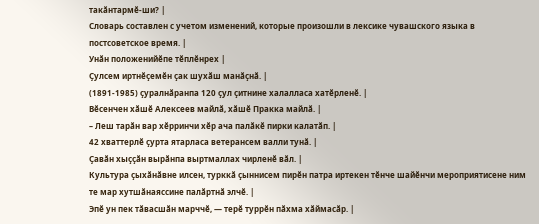такӑнтармӗ-ши? |
Словарь составлен с учетом изменений, которые произошли в лексике чувашского языка в постсоветское время. |
Унӑн положенийӗпе тӗплӗнрех |
Ҫулсем иртнӗҫемӗн ҫак шухӑш манӑҫнӑ. |
(1891-1985) ҫуралнӑранпа 120 ҫул ҫитнине халалласа хатӗрленӗ. |
Вӗсенчен хӑшӗ Алексеев майлӑ, хӑшӗ Пракка майлӑ. |
– Леш тарӑн вар хӗрринчи хӗр ача палӑкӗ пирки калатӑп. |
42 хваттерлӗ ҫурта ятарласа ветерансем валли тунӑ. |
Ҫавӑн хыҫҫӑн вырӑнпа выртмаллах чирленӗ вӑл. |
Культура ҫыхӑнӑвне илсен, турккӑ ҫыннисем пирӗн патра иртекен тӗнче шайӗнчи мероприятисене ним те мар хутшӑнаяссине палӑртнӑ элчӗ. |
Эпӗ ун пек тӑвасшӑн марччӗ, — терӗ туррӗн пӑхма хӑймасӑр. |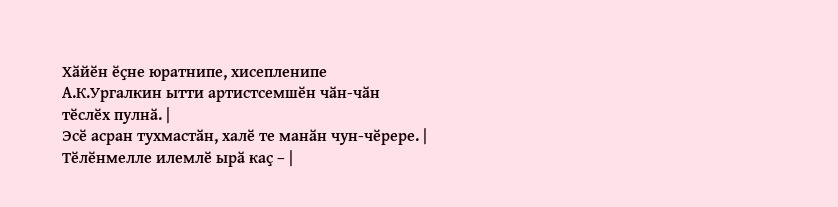Хӑйӗн ӗҫне юратнипе, хисепленипе А.К.Ургалкин ытти артистсемшӗн чӑн-чӑн тӗслӗх пулнӑ. |
Эсӗ асран тухмастӑн, халӗ те манӑн чун-чӗрере. |
Тӗлӗнмелле илемлӗ ырӑ каҫ – |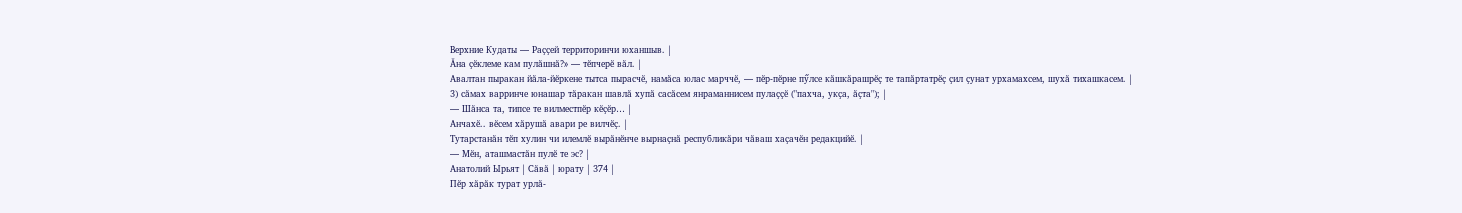Верхние Кудаты — Раҫҫей территоринчи юханшыв. |
Ӑна ҫӗклеме кам пулӑшнӑ?» — тӗпчерӗ вӑл. |
Авалтан пыракан йӑла-йӗркене тытса пырасчӗ, намӑса юлас марччӗ, — пӗр-пӗрне пӳлсе кӑшкӑрашрӗҫ те тапӑртатрӗҫ ҫил ҫунат урхамахсем, шухӑ тихашкасем. |
3) сӑмах варринче юнашар тӑракан шавлӑ хупӑ сасӑсем янраманнисем пулаҫҫӗ ("пахча, укҫа, ӑҫта"); |
— Шӑнса та, типсе те вилместпӗр кӗҫӗр… |
Анчахӗ.. вӗсем хӑрушӑ авари ре вилчӗҫ. |
Тутарстанӑн тӗп хулин чи илемлӗ вырӑнӗнче вырнаҫнӑ республикӑри чӑваш хаҫачӗн редакцийӗ. |
— Мӗн, аташмастӑн пулӗ те эс? |
Анатолий Ырьят | Сӑвӑ | юрату | 374 |
Пӗр хӑрӑк турат урлӑ-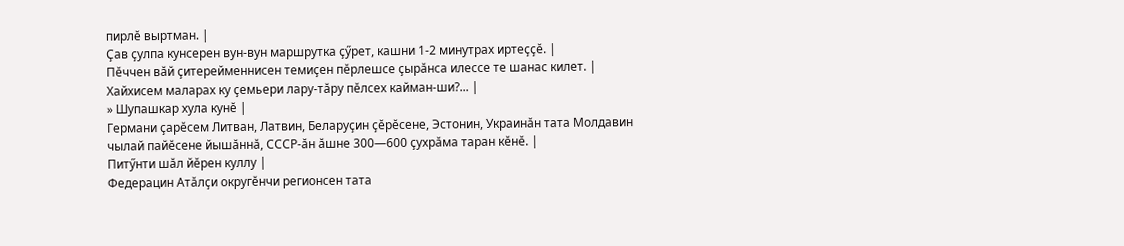пирлӗ выртман. |
Ҫав ҫулпа кунсерен вун-вун маршрутка ҫӳрет, кашни 1-2 минутрах иртеҫҫӗ. |
Пӗччен вӑй ҫитерейменнисен темиҫен пӗрлешсе ҫырӑнса илессе те шанас килет. |
Хайхисем маларах ку ҫемьери лару-тӑру пӗлсех кайман-ши?... |
» Шупашкар хула кунӗ |
Германи ҫарӗсем Литван, Латвин, Беларуҫин ҫӗрӗсене, Эстонин, Украинӑн тата Молдавин чылай пайӗсене йышӑннӑ, СССР-ӑн ӑшне 300—600 ҫухрӑма таран кӗнӗ. |
Питӳнти шӑл йӗрен куллу |
Федерацин Атӑлҫи округӗнчи регионсен тата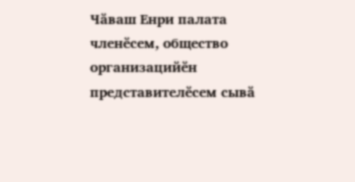Чӑваш Енри палата членӗсем, общество организацийӗн представителӗсем сывӑ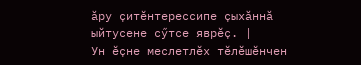ӑру ҫитӗнтерессипе ҫыхӑннӑ ыйтусене сӳтсе яврӗҫ. |
Ун ӗҫне меслетлӗх тӗлӗшӗнчен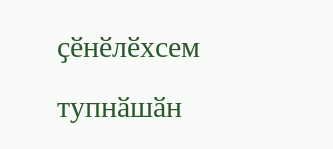ҫӗнӗлӗхсем тупнӑшӑн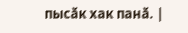пысӑк хак панӑ. |